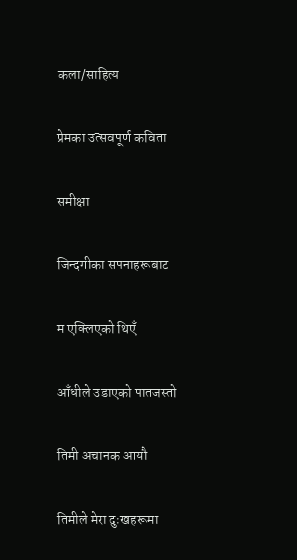कला/साहित्य

प्रेमका उत्सवपूर्ण कविता

समीक्षा

जिन्दगीका सपनाहरूबाट

म एक्लिएको थिएँ

आँधीले उडाएको पातजस्तो

तिमी अचानक आयौ

तिमीले मेरा दुःखहरूमा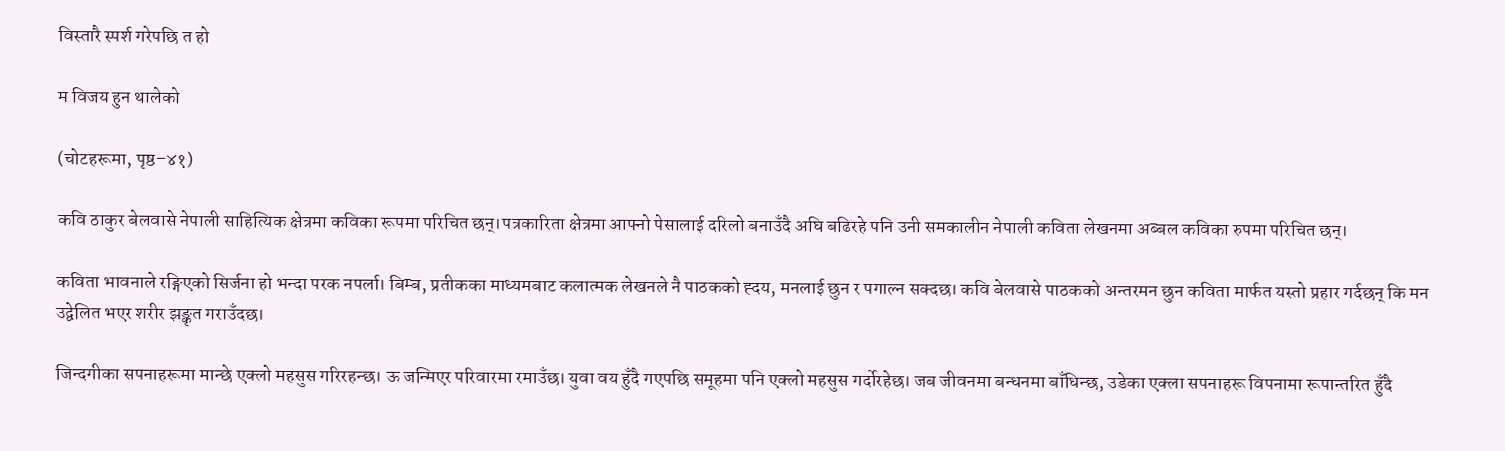विस्तारै स्पर्श गरेपछि त हो

म विजय हुन थालेको

(चोटहरूमा, पृष्ठ–४१)

कवि ठाकुर बेलवासे नेपाली साहित्यिक क्षेत्रमा कविका रूपमा परिचित छन्।पत्रकारिता क्षेत्रमा आफ्नो पेसालाई दरिलो बनाउँदै अघि बढिरहे पनि उनी समकालीन नेपाली कविता लेखनमा अब्बल कविका रुपमा परिचित छन्।

कविता भावनाले रङ्गिएको सिर्जना हो भन्दा परक नपर्ला। बिम्ब, प्रतीकका माध्यमबाट कलात्मक लेखनले नै पाठकको ह्दय, मनलाई छुन र पगाल्न सक्दछ। कवि बेलवासे पाठकको अन्तरमन छुन कविता मार्फत यस्तो प्रहार गर्दछन् कि मन उद्वेलित भएर शरीर झङ्कृत गराउँदछ।

जिन्दगीका सपनाहरूमा मान्छे एक्लो महसुस गरिरहन्छ। ऊ जन्मिएर परिवारमा रमाउँछ। युवा वय हुँदै गएपछि समूहमा पनि एक्लो महसुस गर्दोरहेछ। जब जीवनमा बन्धनमा बाँधिन्छ, उडेका एक्ला सपनाहरू विपनामा रूपान्तरित हुँदै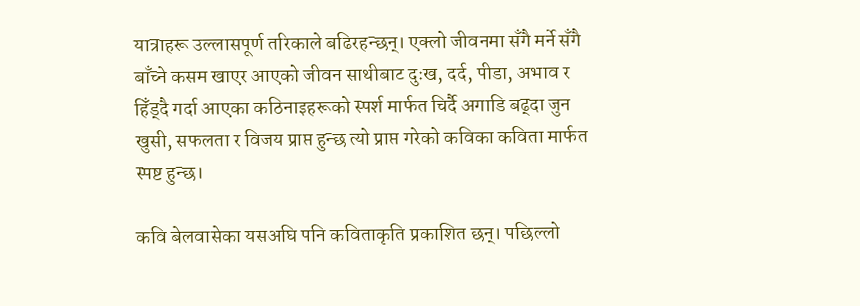यात्राहरू उल्लासपूर्ण तरिकाले बढिरहन्छन्। एक्लो जीवनमा सँगै मर्ने सँगै बाँच्ने कसम खाएर आएको जीवन साथीबाट दुःख, दर्द, पीडा, अभाव र हिँड्दै गर्दा आएका कठिनाइहरूको स्पर्श मार्फत चिर्दै अगाडि बढ्दा जुन खुसी, सफलता र विजय प्राप्त हुन्छ त्यो प्राप्त गरेको कविका कविता मार्फत स्पष्ट हुन्छ।

कवि बेलवासेका यसअघि पनि कविताकृति प्रकाशित छन्। पछिल्लो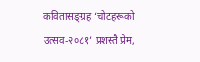कवितासङ्ग्रह ‘चोटहरूको उत्सव-२०८१’ प्रशस्तै प्रेम,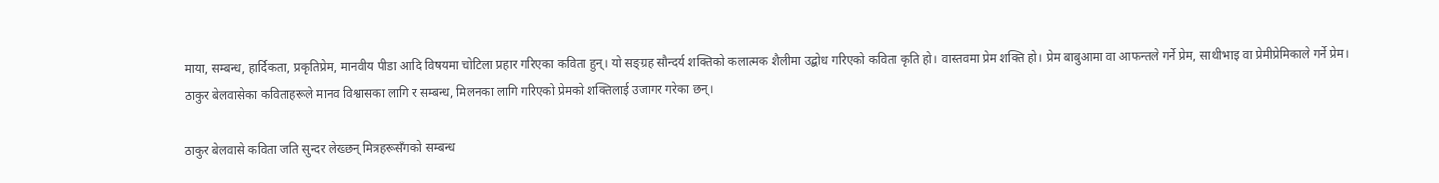माया, सम्बन्ध, हार्दिकता, प्रकृतिप्रेम, मानवीय पीडा आदि विषयमा चोटिला प्रहार गरिएका कविता हुन्। यो सङ्ग्रह सौन्दर्य शक्तिको कलात्मक शैलीमा उद्बोध गरिएको कविता कृति हो। वास्तवमा प्रेम शक्ति हो। प्रेम बाबुआमा वा आफन्तले गर्ने प्रेम, साथीभाइ वा प्रेमीप्रेमिकाले गर्ने प्रेम। ठाकुर बेलवासेका कविताहरूले मानव विश्वासका लागि र सम्बन्ध, मिलनका लागि गरिएको प्रेमको शक्तिलाई उजागर गरेका छन्।

ठाकुर बेलवासे कविता जति सुन्दर लेख्छन् मित्रहरूसँगको सम्बन्ध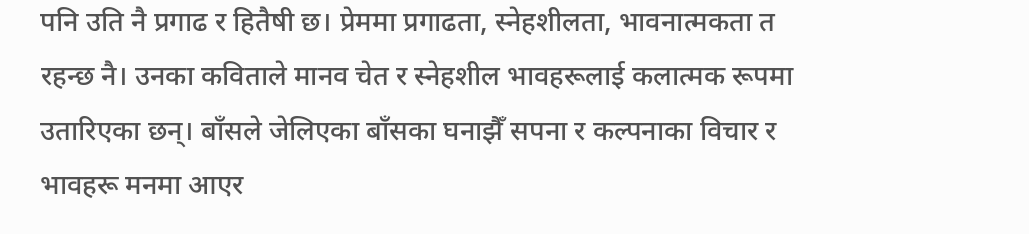पनि उति नै प्रगाढ र हितैषी छ। प्रेममा प्रगाढता, स्नेहशीलता, भावनात्मकता त रहन्छ नै। उनका कविताले मानव चेत र स्नेहशील भावहरूलाई कलात्मक रूपमा उतारिएका छन्। बाँसले जेलिएका बाँसका घनाझैँ सपना र कल्पनाका विचार र भावहरू मनमा आएर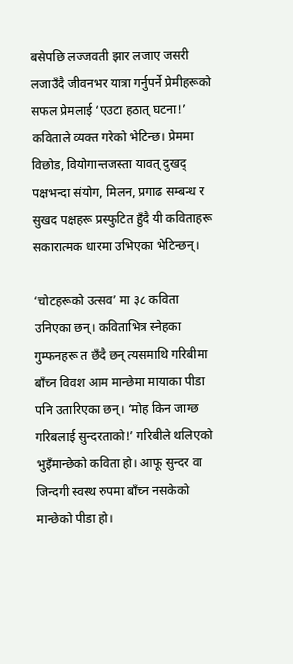बसेपछि लज्जवती झार लजाए जसरी लजाउँदै जीवनभर यात्रा गर्नुपर्ने प्रेमीहरूको सफल प्रेमलाई ‘एउटा हठात् घटना!’ कविताले व्यक्त गरेको भेटिन्छ। प्रेममा विछोड, वियोगान्तजस्ता यावत् दुखद् पक्षभन्दा संयोग, मिलन, प्रगाढ सम्बन्ध र सुखद पक्षहरू प्रस्फुटित हुँदै यी कविताहरू सकारात्मक धारमा उभिएका भेटिन्छन्।

‘चोटहरूको उत्सव’ मा ३८ कविता उनिएका छन्। कविताभित्र स्नेहका गुम्फनहरू त छँदै छन् त्यसमाथि गरिबीमा बाँच्न विवश आम मान्छेमा मायाका पीडा पनि उतारिएका छन्। ‘मोह किन जाग्छ गरिबलाई सुन्दरताको!’ गरिबीले थलिएको भुइँमान्छेको कविता हो। आफू सुन्दर वा जिन्दगी स्वस्थ रुपमा बाँच्न नसकेको मान्छेको पीडा हो।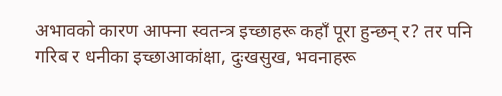अभावको कारण आफ्ना स्वतन्त्र इच्छाहरू कहाँ पूरा हुन्छन् र? तर पनि गरिब र धनीका इच्छाआकांक्षा, दुःखसुख, भवनाहरू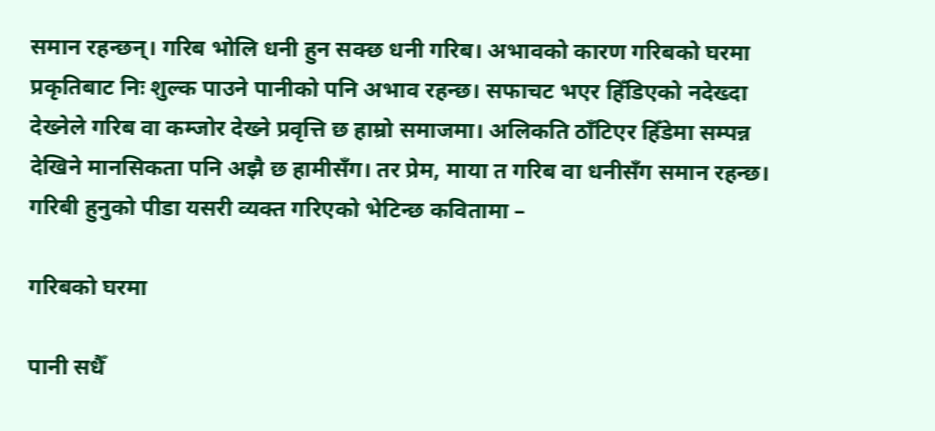समान रहन्छन्। गरिब भोलि धनी हुन सक्छ धनी गरिब। अभावको कारण गरिबको घरमा प्रकृतिबाट निः शुल्क पाउने पानीको पनि अभाव रहन्छ। सफाचट भएर हिँडिएको नदेख्दा देख्नेले गरिब वा कम्जोर देख्ने प्रवृत्ति छ हाम्रो समाजमा। अलिकति ठाँटिएर हिँडेमा सम्पन्न देखिने मानसिकता पनि अझै छ हामीसँग। तर प्रेम, माया त गरिब वा धनीसँग समान रहन्छ। गरिबी हुनुको पीडा यसरी व्यक्त गरिएको भेटिन्छ कवितामा –

गरिबको घरमा

पानी सधैँ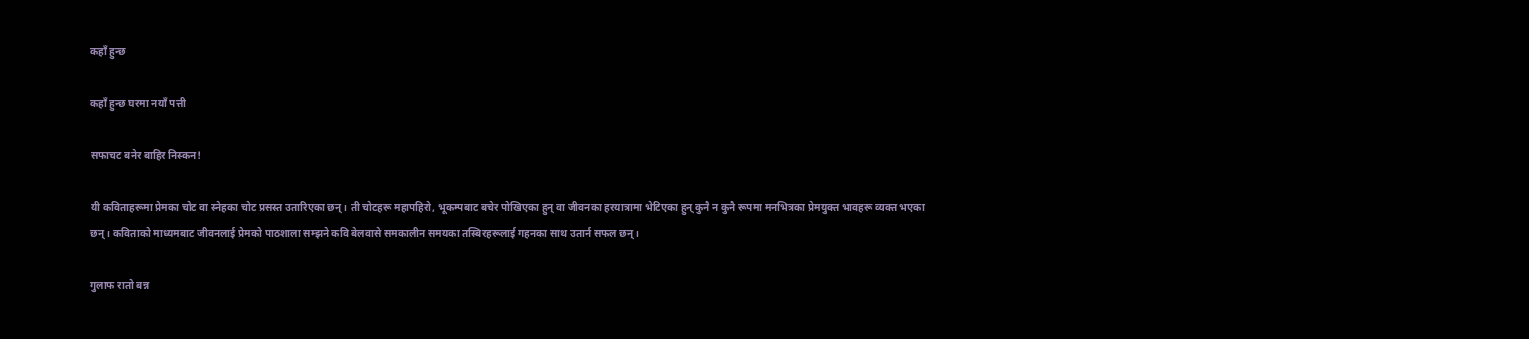कहाँ हुन्छ

कहाँ हुन्छ घरमा नयाँ पत्ती

सफाचट बनेर बाहिर निस्कन!

यी कविताहरूमा प्रेमका चोट वा स्नेहका चोट प्रसस्त उतारिएका छन्। ती चोटहरू महापहिरो, भूकम्पबाट बचेर पोखिएका हुन् वा जीवनका हरयात्रामा भेटिएका हुन् कुनै न कुनै रूपमा मनभित्रका प्रेमयुक्त भावहरू व्यक्त भएका छन्। कविताको माध्यमबाट जीवनलाई प्रेमको पाठशाला सम्झने कवि बेलवासे समकालीन समयका तस्बिरहरूलाई गहनका साथ उतार्न सफल छन्।

गुलाफ रातो बन्न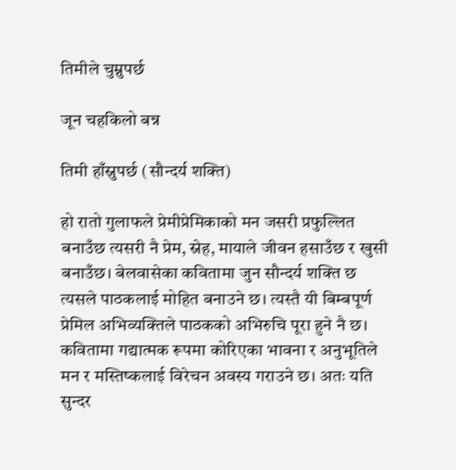तिमीले चुम्नुपर्छ

जून चहकिलो बन्न

तिमी हाँस्नुपर्छ (सौन्दर्य शक्ति)

हो रातो गुलाफले प्रेमीप्रेमिकाको मन जसरी प्रफुल्लित बनाउँछ त्यसरी नै प्रेम, स्नेह, मायाले जीवन हसाउँछ र खुसी बनाउँछ। बेलवासेका कवितामा जुन सौन्दर्य शक्ति छ त्यसले पाठकलाई मोहित बनाउने छ। त्यस्तै यी बिम्बपूर्ण प्रेमिल अभिव्यक्तिले पाठकको अभिरुचि पूरा हुने नै छ। कवितामा गद्यात्मक रूपमा कोरिएका भावना र अनुभूतिले मन र मस्तिष्कलाई विरेचन अवस्य गराउने छ। अतः यति सुन्दर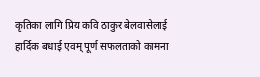कृतिका लागि प्रिय कवि ठाकुर बेलवासेलाई हार्दिक बधाई एवम् पूर्ण सफलताको कामना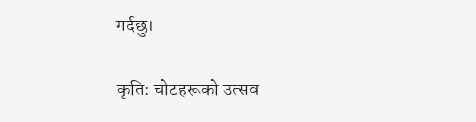गर्दछु।

कृति: चोटहरूको उत्सव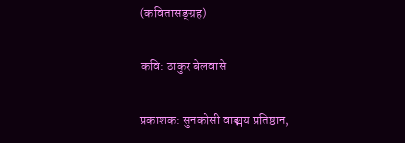(कवितासङ्ग्रह)

कवि: ठाकुर बेलवासे

प्रकाशक: सुनकोसी वाङ्मय प्रतिष्ठान,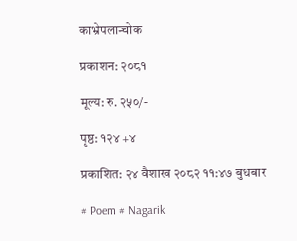काभ्रेपलान्चोक

प्रकाशन: २०८१

मूल्य: रु. २५०/-

पृष्ठ: १२४ +४

प्रकाशित: २४ वैशाख २०८२ ११:४७ बुधबार

# Poem # Nagarik